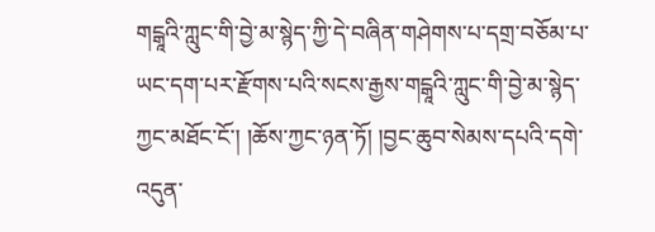གངྒཱའི་ཀླུང་གི་བྱེ་མ་སྙེད་ཀྱི་དེ་བཞིན་གཤེགས་པ་དགྲ་བཅོམ་པ་ཡང་དག་པར་རྫོགས་པའི་སངས་རྒྱས་གངྒཱའི་ཀླུང་གི་བྱེ་མ་སྙེད་ཀྱང་མཐོང་ངོ་། །ཆོས་ཀྱང་ཉན་ཏོ། །བྱང་ཆུབ་སེམས་དཔའི་དགེ་འདུན་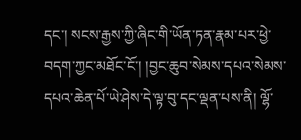དང་། སངས་རྒྱས་ཀྱི་ཞིང་གི་ཡོན་ཏན་རྣམ་པར་ཕྱེ་བདག་ཀྱང་མཐོང་ངོ་། །བྱང་ཆུབ་སེམས་དཔའ་སེམས་དཔའ་ཆེན་པོ་ཡེ་ཤེས་དེ་ལྟ་བུ་དང་ལྡན་པས་ནི། ལྷོ་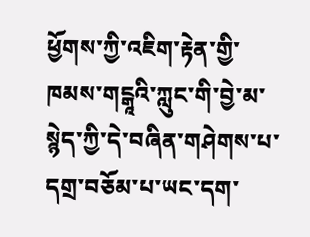ཕྱོགས་ཀྱི་འཇིག་རྟེན་གྱི་ཁམས་གངྒཱའི་ཀླུང་གི་བྱེ་མ་སྙེད་ཀྱི་དེ་བཞིན་གཤེགས་པ་དགྲ་བཅོམ་པ་ཡང་དག་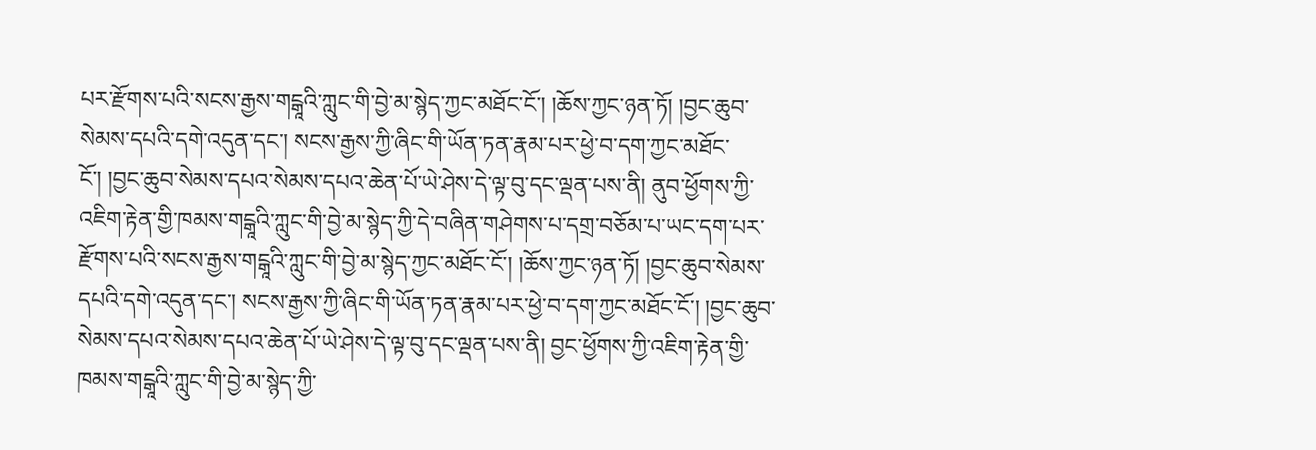པར་རྫོགས་པའི་སངས་རྒྱས་གངྒཱའི་ཀླུང་གི་བྱེ་མ་སྙེད་ཀྱང་མཐོང་ངོ་། །ཆོས་ཀྱང་ཉན་ཏོ། །བྱང་ཆུབ་སེམས་དཔའི་དགེ་འདུན་དང་། སངས་རྒྱས་ཀྱི་ཞིང་གི་ཡོན་ཏན་རྣམ་པར་ཕྱེ་བ་དག་ཀྱང་མཐོང་ངོ་། །བྱང་ཆུབ་སེམས་དཔའ་སེམས་དཔའ་ཆེན་པོ་ཡེ་ཤེས་དེ་ལྟ་བུ་དང་ལྡན་པས་ནི། ནུབ་ཕྱོགས་ཀྱི་འཇིག་རྟེན་གྱི་ཁམས་གངྒཱའི་ཀླུང་གི་བྱེ་མ་སྙེད་ཀྱི་དེ་བཞིན་གཤེགས་པ་དགྲ་བཅོམ་པ་ཡང་དག་པར་རྫོགས་པའི་སངས་རྒྱས་གངྒཱའི་ཀླུང་གི་བྱེ་མ་སྙེད་ཀྱང་མཐོང་ངོ་། །ཆོས་ཀྱང་ཉན་ཏོ། །བྱང་ཆུབ་སེམས་དཔའི་དགེ་འདུན་དང་། སངས་རྒྱས་ཀྱི་ཞིང་གི་ཡོན་ཏན་རྣམ་པར་ཕྱེ་བ་དག་ཀྱང་མཐོང་ངོ་། །བྱང་ཆུབ་སེམས་དཔའ་སེམས་དཔའ་ཆེན་པོ་ཡེ་ཤེས་དེ་ལྟ་བུ་དང་ལྡན་པས་ནི། བྱང་ཕྱོགས་ཀྱི་འཇིག་རྟེན་གྱི་ཁམས་གངྒཱའི་ཀླུང་གི་བྱེ་མ་སྙེད་ཀྱི་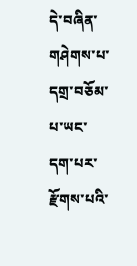དེ་བཞིན་གཤེགས་པ་དགྲ་བཅོམ་པ་ཡང་དག་པར་རྫོགས་པའི་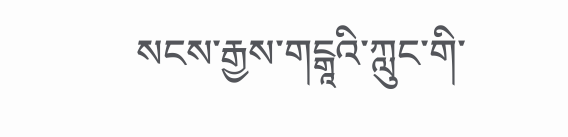སངས་རྒྱས་གངྒཱའི་ཀླུང་གི་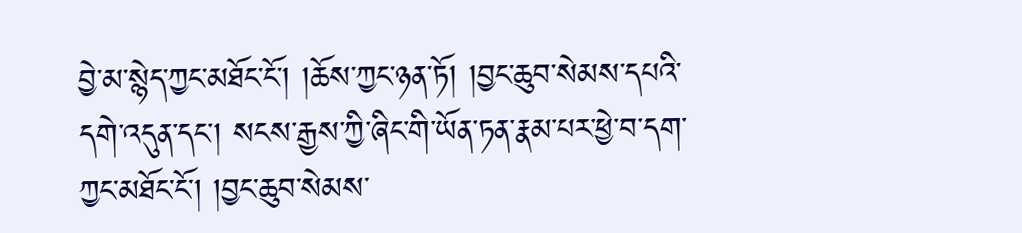བྱེ་མ་སྙེད་ཀྱང་མཐོང་ངོ་། །ཆོས་ཀྱང་ཉན་ཏོ། །བྱང་ཆུབ་སེམས་དཔའི་དགེ་འདུན་དང་། སངས་རྒྱས་ཀྱི་ཞིང་གི་ཡོན་ཏན་རྣམ་པར་ཕྱེ་བ་དག་ཀྱང་མཐོང་ངོ་། །བྱང་ཆུབ་སེམས་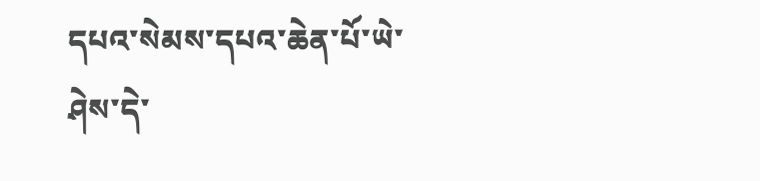དཔའ་སེམས་དཔའ་ཆེན་པོ་ཡེ་ཤེས་དེ་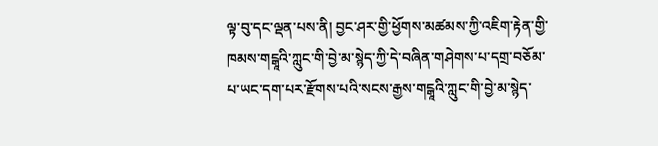ལྟ་བུ་དང་ལྡན་པས་ནི། བྱང་ཤར་གྱི་ཕྱོགས་མཚམས་ཀྱི་འཇིག་རྟེན་གྱི་ཁམས་གངྒཱའི་ཀླུང་གི་བྱེ་མ་སྙེད་ཀྱི་དེ་བཞིན་གཤེགས་པ་དགྲ་བཅོམ་པ་ཡང་དག་པར་རྫོགས་པའི་སངས་རྒྱས་གངྒཱའི་ཀླུང་གི་བྱེ་མ་སྙེད་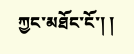ཀྱང་མཐོང་ངོ་། །